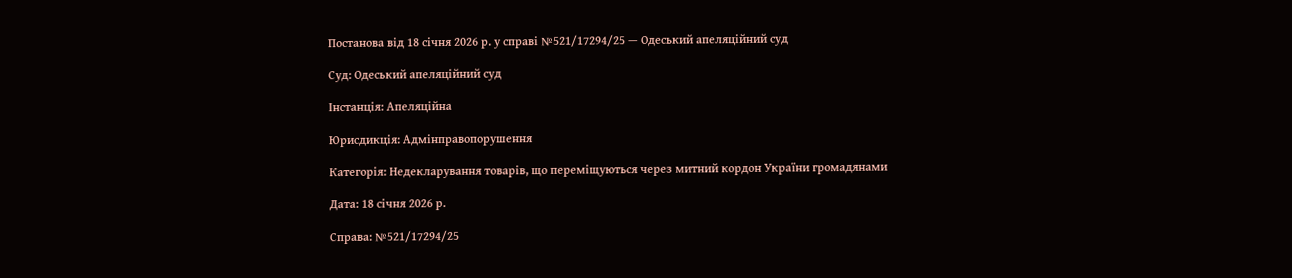Постанова від 18 січня 2026 р. у справі №521/17294/25 — Одеський апеляційний суд

Суд: Одеський апеляційний суд

Інстанція: Апеляційна

Юрисдикція: Адмінправопорушення

Категорія: Недекларування товарів, що переміщуються через митний кордон України громадянами

Дата: 18 січня 2026 р.

Справа: №521/17294/25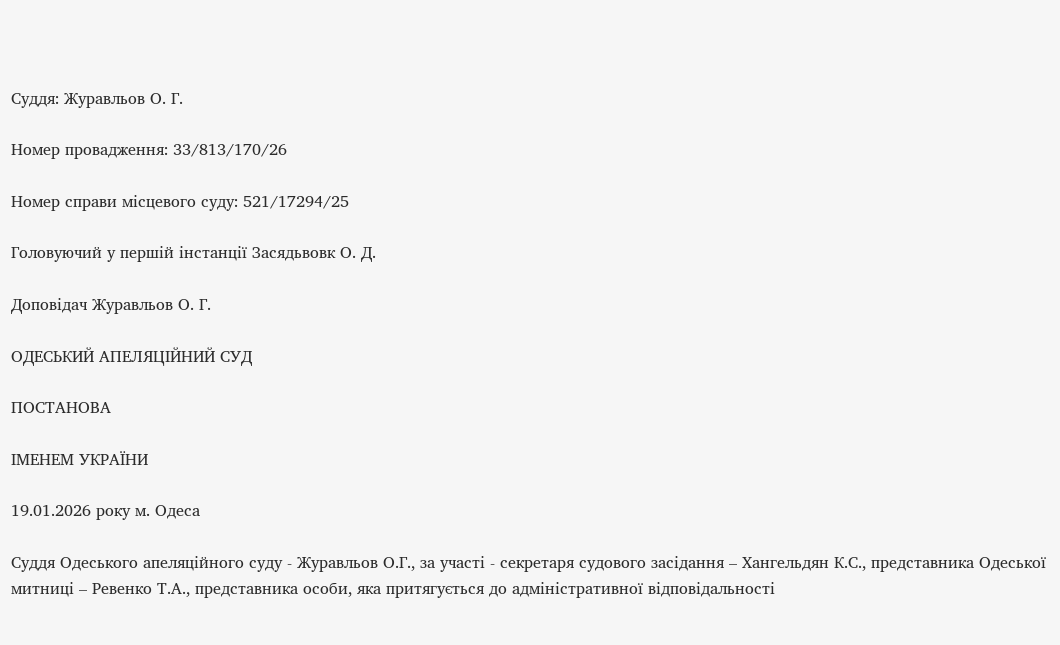Суддя: Журавльов О. Г.

Номер провадження: 33/813/170/26

Номер справи місцевого суду: 521/17294/25

Головуючий у першій інстанції Засядьвовк О. Д.

Доповідач Журавльов О. Г.

ОДЕСЬКИЙ АПЕЛЯЦІЙНИЙ СУД

ПОСТАНОВА

ІМЕНЕМ УКРАЇНИ

19.01.2026 року м. Одеса

Суддя Одеського апеляційного суду - Журавльов О.Г., за участі - секретаря судового засідання – Хангельдян К.С., представника Одеської митниці – Ревенко Т.А., представника особи, яка притягується до адміністративної відповідальності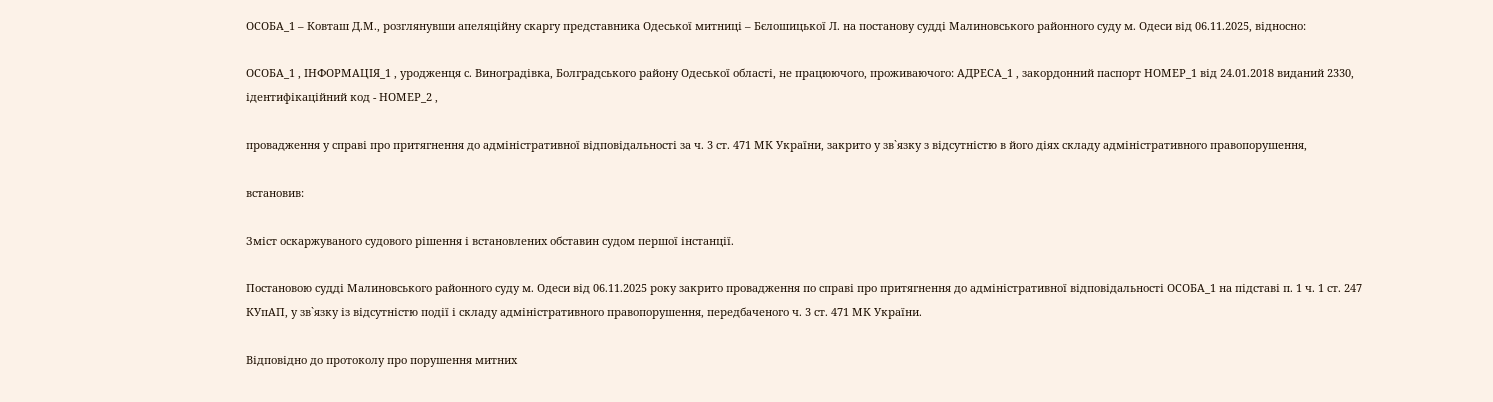ОСОБА_1 – Ковташ Д.М., розглянувши апеляційну скаргу представника Одеської митниці – Бєлошицької Л. на постанову судді Малиновського районного суду м. Одеси від 06.11.2025, відносно:

ОСОБА_1 , ІНФОРМАЦІЯ_1 , уродженця с. Виноградівка, Болградського району Одеської області, не працюючого, проживаючого: АДРЕСА_1 , закордонний паспорт НОМЕР_1 від 24.01.2018 виданий 2330, ідентифікаційний код - НОМЕР_2 ,

провадження у справі про притягнення до адміністративної відповідальності за ч. 3 ст. 471 МК України, закрито у зв`язку з відсутністю в його діях складу адміністративного правопорушення,

встановив:

Зміст оскаржуваного судового рішення і встановлених обставин судом першої інстанції.

Постановою судді Малиновського районного суду м. Одеси від 06.11.2025 року закрито провадження по справі про притягнення до адміністративної відповідальності ОСОБА_1 на підставі п. 1 ч. 1 ст. 247 КУпАП, у зв`язку із відсутністю події і складу адміністративного правопорушення, передбаченого ч. 3 ст. 471 МК України.

Відповідно до протоколу про порушення митних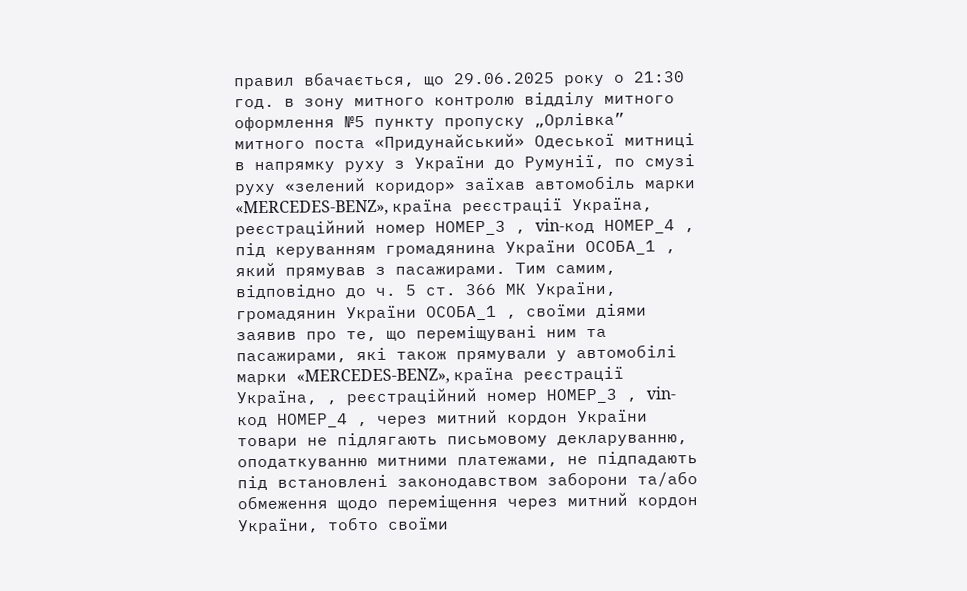правил вбачається, що 29.06.2025 року о 21:30 год. в зону митного контролю відділу митного оформлення №5 пункту пропуску „Орлівка” митного поста «Придунайський» Одеської митниці в напрямку руху з України до Румунії, по смузі руху «зелений коридор» заїхав автомобіль марки «MERCEDES-BENZ», країна реєстрації Україна, реєстраційний номер НОМЕР_3 , vin-код НОМЕР_4 , під керуванням громадянина України ОСОБА_1 , який прямував з пасажирами. Тим самим, відповідно до ч. 5 ст. 366 МК України, громадянин України ОСОБА_1 , своїми діями заявив про те, що переміщувані ним та пасажирами, які також прямували у автомобілі марки «MERCEDES-BENZ», країна реєстрації Україна, , реєстраційний номер НОМЕР_3 , vin-код НОМЕР_4 , через митний кордон України товари не підлягають письмовому декларуванню, оподаткуванню митними платежами, не підпадають під встановлені законодавством заборони та/або обмеження щодо переміщення через митний кордон України, тобто своїми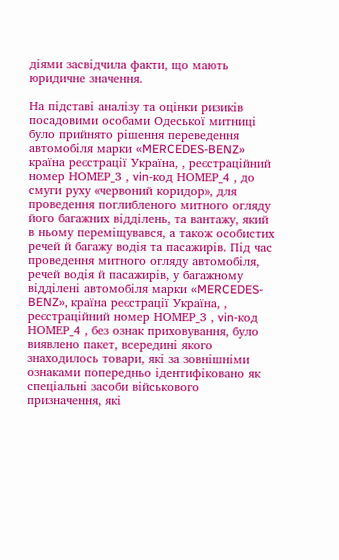діями засвідчила факти, що мають юридичне значення.

На підставі аналізу та оцінки ризиків посадовими особами Одеської митниці було прийнято рішення переведення автомобіля марки «MERCEDES-BENZ» країна реєстрації Україна, , реєстраційний номер НОМЕР_3 , vin-код НОМЕР_4 , до смуги руху «червоний коридор», для проведення поглибленого митного огляду його багажних відділень, та вантажу, який в ньому переміщувався, а також особистих речей й багажу водія та пасажирів. Під час проведення митного огляду автомобіля, речей водія й пасажирів, у багажному відділені автомобіля марки «MERCEDES-BENZ», країна реєстрації Україна, , реєстраційний номер НОМЕР_3 , vin-код НОМЕР_4 , без ознак приховування, було виявлено пакет, всередині якого знаходилось товари, які за зовнішніми ознаками попередньо ідентифіковано як спеціальні засоби військового призначення, які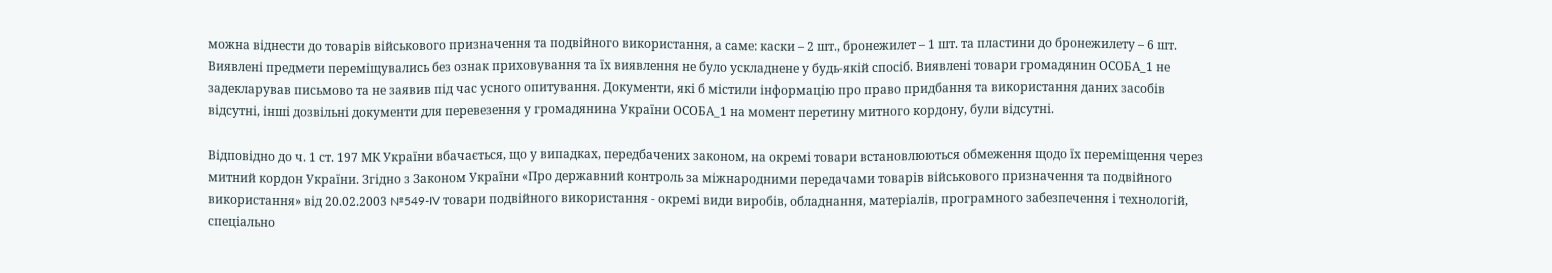можна віднести до товарів військового призначення та подвійного використання, а саме: каски – 2 шт., бронежилет – 1 шт. та пластини до бронежилету – 6 шт. Виявлені предмети переміщувались без ознак приховування та їх виявлення не було ускладнене у будь-якій спосіб. Виявлені товари громадянин ОСОБА_1 не задекларував письмово та не заявив під час усного опитування. Документи, які б містили інформацію про право придбання та використання даних засобів відсутні, інші дозвільні документи для перевезення у громадянина України ОСОБА_1 на момент перетину митного кордону, були відсутні.

Відповідно до ч. 1 ст. 197 МК України вбачається, що у випадках, передбачених законом, на окремі товари встановлюються обмеження щодо їх переміщення через митний кордон України. Згідно з Законом України «Про державний контроль за міжнародними передачами товарів військового призначення та подвійного використання» від 20.02.2003 №549-IV товари подвійного використання - окремі види виробів, обладнання, матеріалів, програмного забезпечення і технологій, спеціально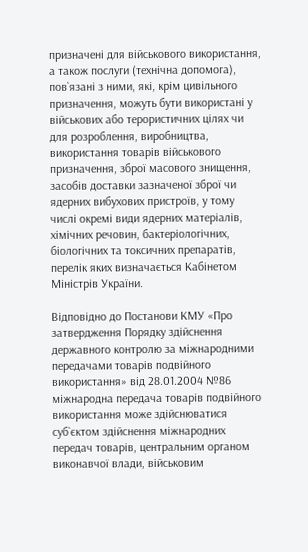призначені для військового використання, а також послуги (технічна допомога), пов`язані з ними, які, крім цивільного призначення, можуть бути використані у військових або терористичних цілях чи для розроблення, виробництва, використання товарів військового призначення, зброї масового знищення, засобів доставки зазначеної зброї чи ядерних вибухових пристроїв, у тому числі окремі види ядерних матеріалів, хімічних речовин, бактеріологічних, біологічних та токсичних препаратів, перелік яких визначається Кабінетом Міністрів України.

Відповідно до Постанови КМУ «Про затвердження Порядку здійснення державного контролю за міжнародними передачами товарів подвійного використання» від 28.01.2004 №86 міжнародна передача товарів подвійного використання може здійснюватися суб`єктом здійснення міжнародних передач товарів, центральним органом виконавчої влади, військовим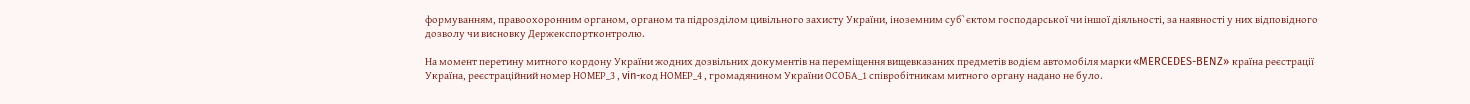формуванням, правоохоронним органом, органом та підрозділом цивільного захисту України, іноземним суб`єктом господарської чи іншої діяльності, за наявності у них відповідного дозволу чи висновку Держекспортконтролю.

На момент перетину митного кордону України жодних дозвільних документів на переміщення вищевказаних предметів водієм автомобіля марки «MERCEDES-BENZ» країна реєстрації Україна, реєстраційний номер НОМЕР_3 , vin-код НОМЕР_4 , громадянином України ОСОБА_1 співробітникам митного органу надано не було.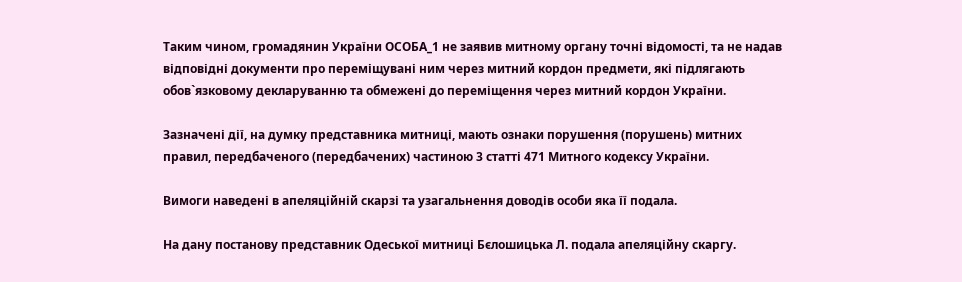Таким чином, громадянин України ОСОБА_1 не заявив митному органу точні відомості, та не надав відповідні документи про переміщувані ним через митний кордон предмети, які підлягають обов`язковому декларуванню та обмежені до переміщення через митний кордон України.

Зазначені дії, на думку представника митниці, мають ознаки порушення (порушень) митних правил, передбаченого (передбачених) частиною 3 статті 471 Митного кодексу України.

Вимоги наведені в апеляційній скарзі та узагальнення доводів особи яка її подала.

На дану постанову представник Одеської митниці Бєлошицька Л. подала апеляційну скаргу.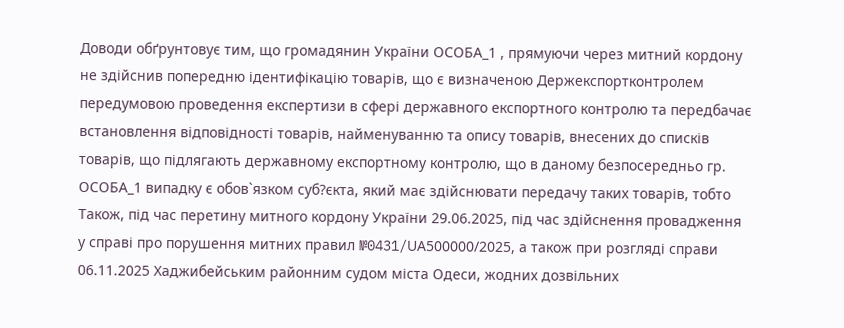Доводи обґрунтовує тим, що громадянин України ОСОБА_1 , прямуючи через митний кордону не здійснив попередню ідентифікацію товарів, що є визначеною Держекспортконтролем передумовою проведення експертизи в сфері державного експортного контролю та передбачає встановлення відповідності товарів, найменуванню та опису товарів, внесених до списків товарів, що підлягають державному експортному контролю, що в даному безпосередньо гр. ОСОБА_1 випадку є обов`язком суб?єкта, який має здійснювати передачу таких товарів, тобто Також, під час перетину митного кордону України 29.06.2025, під час здійснення провадження у справі про порушення митних правил №0431/UА500000/2025, а також при розгляді справи 06.11.2025 Хаджибейським районним судом міста Одеси, жодних дозвільних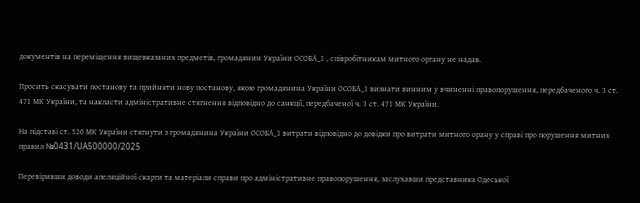документів на переміщення вищевказаних предметів, громадянин України ОСОБА_1 , співробітникам митного органу не надав.

Просить скасувати постанову та прийняти нову постанову, якою громадянина України ОСОБА_1 визнати винним у вчиненні правопорушення, передбаченого ч. 3 ст. 471 МК України, та накласти адміністративне стягнення відповідно до санкції, передбаченої ч. 3 ст. 471 МК України.

На підставі ст. 520 МК України стягнути з громадянина України ОСОБА_1 витрати відповідно до довідки про витрати митного орану у справі про порушення митних правил №0431/UA500000/2025

Перевіривши доводи апеляційної скарги та матеріали справи про адміністративне правопорушення, заслухавши представника Одеської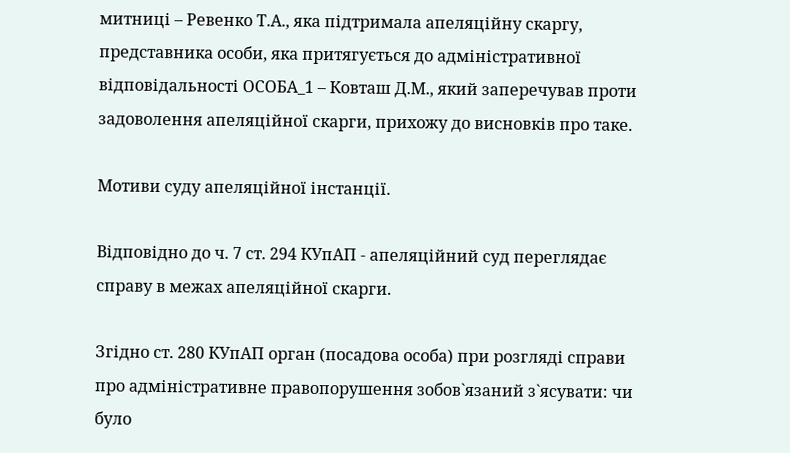митниці – Ревенко Т.А., яка підтримала апеляційну скаргу, представника особи, яка притягується до адміністративної відповідальності ОСОБА_1 – Ковташ Д.М., який заперечував проти задоволення апеляційної скарги, прихожу до висновків про таке.

Мотиви суду апеляційної інстанції.

Відповідно до ч. 7 ст. 294 КУпАП - апеляційний суд переглядає справу в межах апеляційної скарги.

Згідно ст. 280 КУпАП орган (посадова особа) при розгляді справи про адміністративне правопорушення зобов`язаний з`ясувати: чи було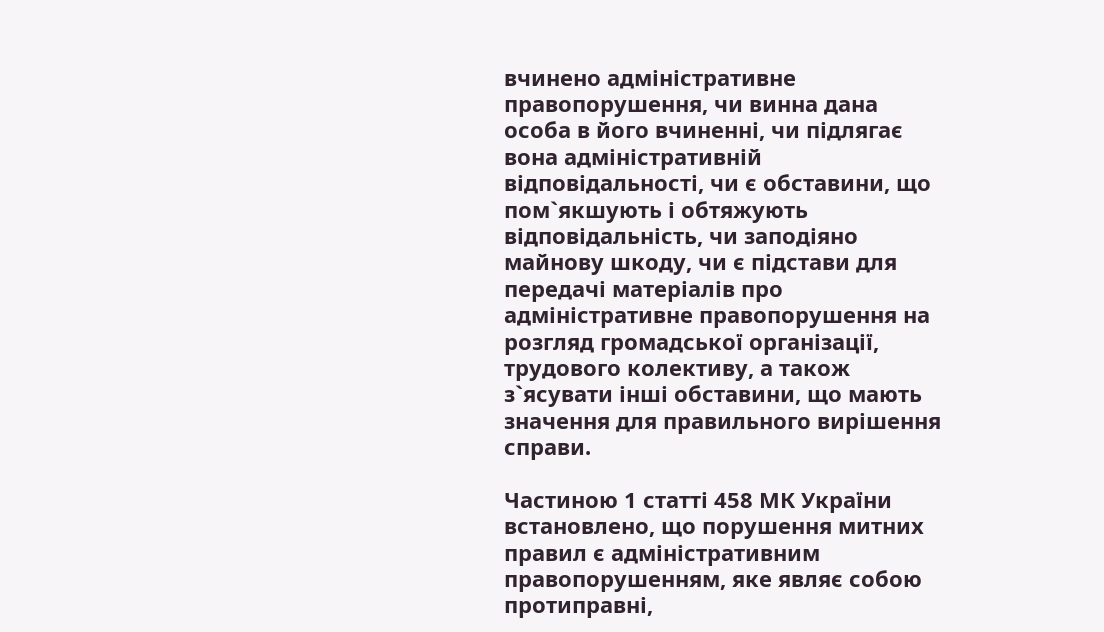вчинено адміністративне правопорушення, чи винна дана особа в його вчиненні, чи підлягає вона адміністративній відповідальності, чи є обставини, що пом`якшують і обтяжують відповідальність, чи заподіяно майнову шкоду, чи є підстави для передачі матеріалів про адміністративне правопорушення на розгляд громадської організації, трудового колективу, а також з`ясувати інші обставини, що мають значення для правильного вирішення справи.

Частиною 1 статті 458 МК України встановлено, що порушення митних правил є адміністративним правопорушенням, яке являє собою протиправні,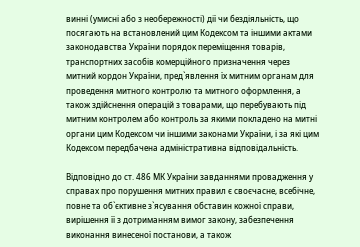винні (умисні або з необережності) дії чи бездіяльність, що посягають на встановлений цим Кодексом та іншими актами законодавства України порядок переміщення товарів, транспортних засобів комерційного призначення через митний кордон України, пред`явлення їх митним органам для проведення митного контролю та митного оформлення, а також здійснення операцій з товарами, що перебувають під митним контролем або контроль за якими покладено на митні органи цим Кодексом чи іншими законами України, і за які цим Кодексом передбачена адміністративна відповідальність.

Відповідно до ст. 486 МК України завданнями провадження у справах про порушення митних правил є своєчасне, всебічне, повне та об`єктивне з`ясування обставин кожної справи, вирішення її з дотриманням вимог закону, забезпечення виконання винесеної постанови, а також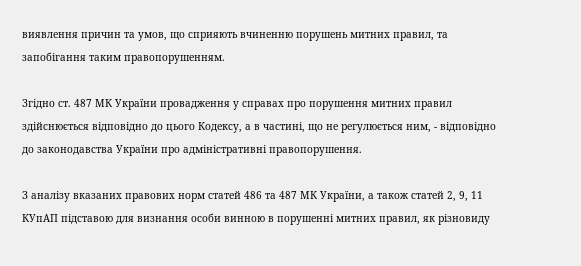виявлення причин та умов, що сприяють вчиненню порушень митних правил, та запобігання таким правопорушенням.

Згідно ст. 487 МК України провадження у справах про порушення митних правил здійснюється відповідно до цього Кодексу, а в частині, що не регулюється ним, - відповідно до законодавства України про адміністративні правопорушення.

З аналізу вказаних правових норм статей 486 та 487 МК України, а також статей 2, 9, 11 КУпАП підставою для визнання особи винною в порушенні митних правил, як різновиду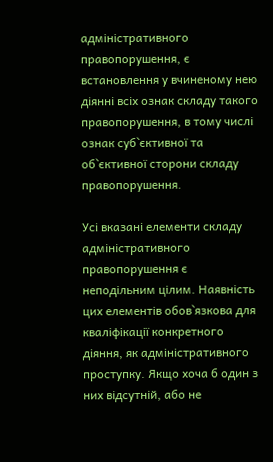адміністративного правопорушення, є встановлення у вчиненому нею діянні всіх ознак складу такого правопорушення, в тому числі ознак суб`єктивної та об`єктивної сторони складу правопорушення.

Усі вказані елементи складу адміністративного правопорушення є неподільним цілим. Наявність цих елементів обов`язкова для кваліфікації конкретного діяння, як адміністративного проступку. Якщо хоча б один з них відсутній, або не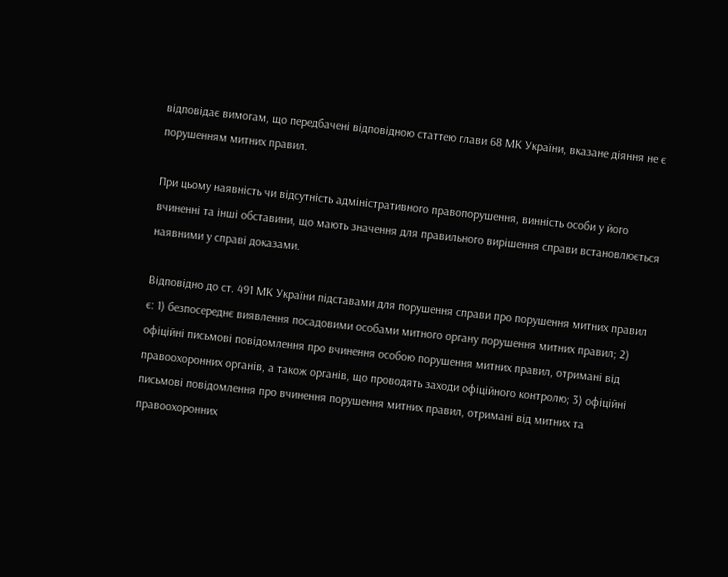відповідає вимогам, що передбачені відповідною статтею глави 68 МК України, вказане діяння не є порушенням митних правил.

При цьому наявність чи відсутність адміністративного правопорушення, винність особи у його вчиненні та інші обставини, що мають значення для правильного вирішення справи встановлюється наявними у справі доказами.

Відповідно до ст. 491 МК України підставами для порушення справи про порушення митних правил є: 1) безпосереднє виявлення посадовими особами митного органу порушення митних правил; 2) офіційні письмові повідомлення про вчинення особою порушення митних правил, отримані від правоохоронних органів, а також органів, що проводять заходи офіційного контролю; 3) офіційні письмові повідомлення про вчинення порушення митних правил, отримані від митних та правоохоронних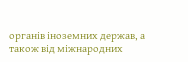органів іноземних держав, а також від міжнародних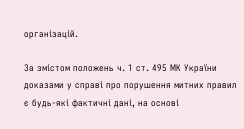організацій.

За змістом положень ч. 1 ст. 495 МК України доказами у справі про порушення митних правил є будь-які фактичні дані, на основі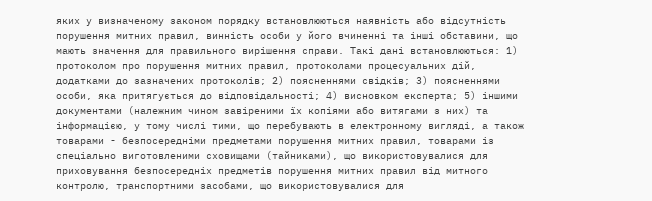яких у визначеному законом порядку встановлюються наявність або відсутність порушення митних правил, винність особи у його вчиненні та інші обставини, що мають значення для правильного вирішення справи. Такі дані встановлюються: 1) протоколом про порушення митних правил, протоколами процесуальних дій, додатками до зазначених протоколів; 2) поясненнями свідків; 3) поясненнями особи, яка притягується до відповідальності; 4) висновком експерта; 5) іншими документами (належним чином завіреними їх копіями або витягами з них) та інформацією, у тому числі тими, що перебувають в електронному вигляді, а також товарами - безпосередніми предметами порушення митних правил, товарами із спеціально виготовленими сховищами (тайниками), що використовувалися для приховування безпосередніх предметів порушення митних правил від митного контролю, транспортними засобами, що використовувалися для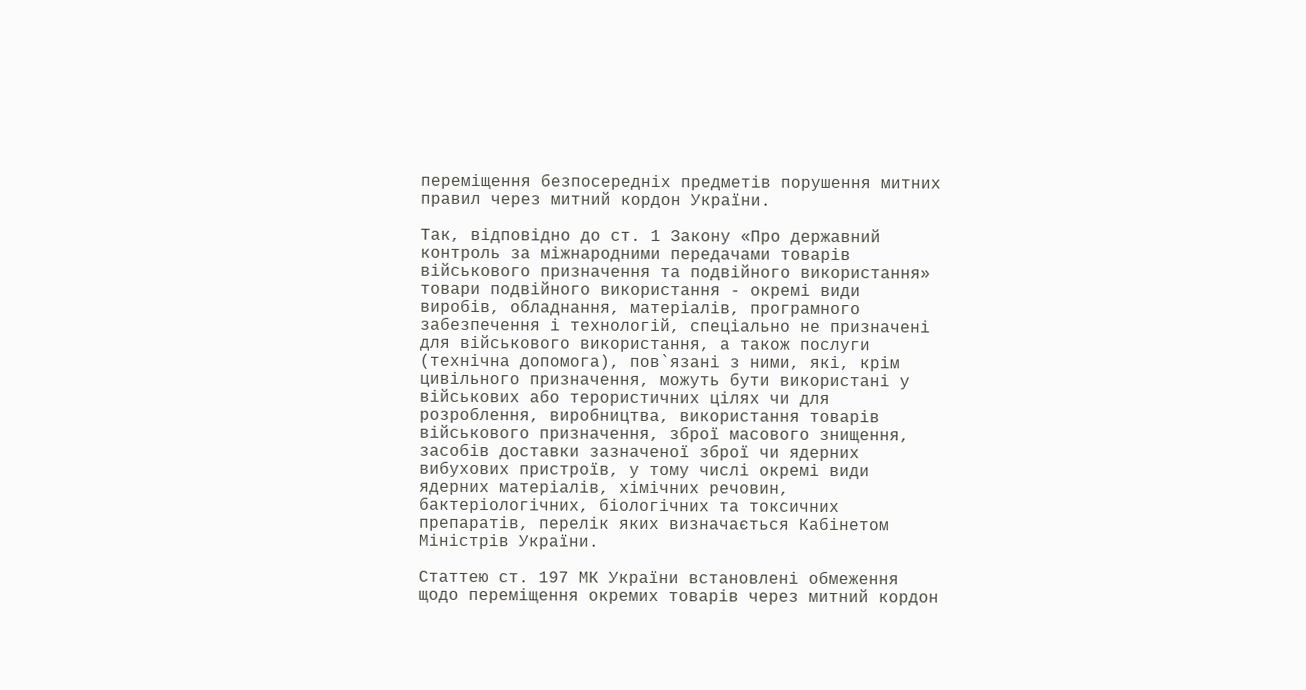переміщення безпосередніх предметів порушення митних правил через митний кордон України.

Так, відповідно до ст. 1 Закону «Про державний контроль за міжнародними передачами товарів військового призначення та подвійного використання» товари подвійного використання - окремі види виробів, обладнання, матеріалів, програмного забезпечення і технологій, спеціально не призначені для військового використання, а також послуги (технічна допомога), пов`язані з ними, які, крім цивільного призначення, можуть бути використані у військових або терористичних цілях чи для розроблення, виробництва, використання товарів військового призначення, зброї масового знищення, засобів доставки зазначеної зброї чи ядерних вибухових пристроїв, у тому числі окремі види ядерних матеріалів, хімічних речовин, бактеріологічних, біологічних та токсичних препаратів, перелік яких визначається Кабінетом Міністрів України.

Статтею ст. 197 МК України встановлені обмеження щодо переміщення окремих товарів через митний кордон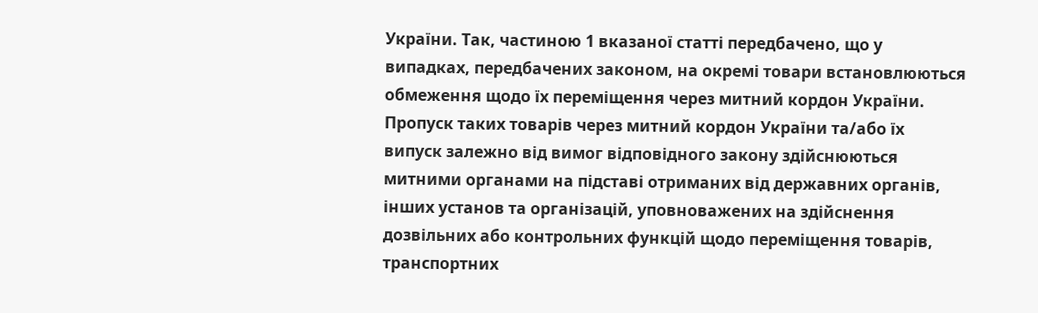України. Так, частиною 1 вказаної статті передбачено, що у випадках, передбачених законом, на окремі товари встановлюються обмеження щодо їх переміщення через митний кордон України. Пропуск таких товарів через митний кордон України та/або їх випуск залежно від вимог відповідного закону здійснюються митними органами на підставі отриманих від державних органів, інших установ та організацій, уповноважених на здійснення дозвільних або контрольних функцій щодо переміщення товарів, транспортних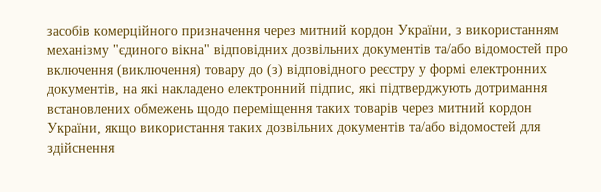засобів комерційного призначення через митний кордон України, з використанням механізму "єдиного вікна" відповідних дозвільних документів та/або відомостей про включення (виключення) товару до (з) відповідного реєстру у формі електронних документів, на які накладено електронний підпис, які підтверджують дотримання встановлених обмежень щодо переміщення таких товарів через митний кордон України, якщо використання таких дозвільних документів та/або відомостей для здійснення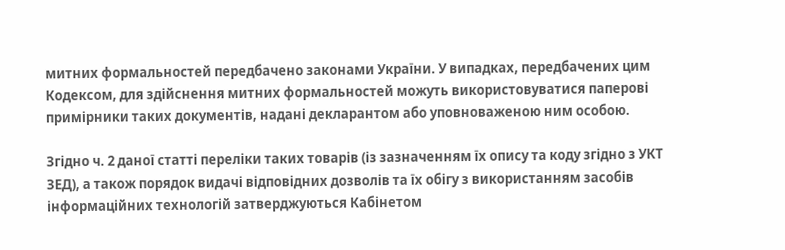митних формальностей передбачено законами України. У випадках, передбачених цим Кодексом, для здійснення митних формальностей можуть використовуватися паперові примірники таких документів, надані декларантом або уповноваженою ним особою.

Згідно ч. 2 даної статті переліки таких товарів (із зазначенням їх опису та коду згідно з УКТ ЗЕД), а також порядок видачі відповідних дозволів та їх обігу з використанням засобів інформаційних технологій затверджуються Кабінетом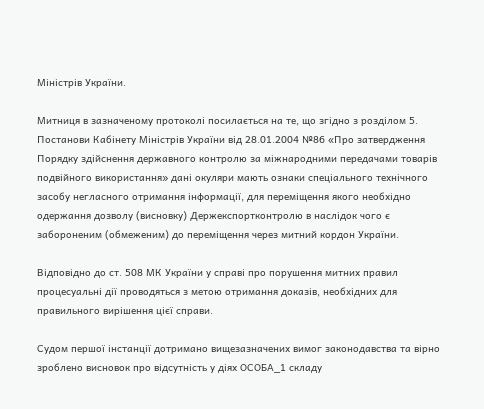Міністрів України.

Митниця в зазначеному протоколі посилається на те, що згідно з розділом 5. Постанови Кабінету Міністрів України від 28.01.2004 №86 «Про затвердження Порядку здійснення державного контролю за міжнародними передачами товарів подвійного використання» дані окуляри мають ознаки спеціального технічного засобу негласного отримання інформації, для переміщення якого необхідно одержання дозволу (висновку) Держекспортконтролю в наслідок чого є забороненим (обмеженим) до переміщення через митний кордон України.

Відповідно до ст. 508 МК України у справі про порушення митних правил процесуальні дії проводяться з метою отримання доказів, необхідних для правильного вирішення цієї справи.

Судом першої інстанції дотримано вищезазначених вимог законодавства та вірно зроблено висновок про відсутність у діях ОСОБА_1 складу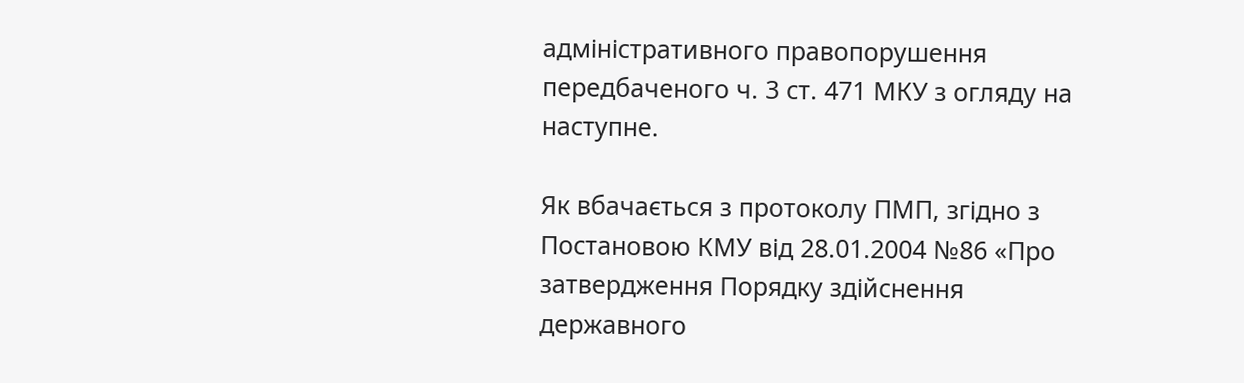адміністративного правопорушення передбаченого ч. 3 ст. 471 МКУ з огляду на наступне.

Як вбачається з протоколу ПМП, згідно з Постановою КМУ від 28.01.2004 №86 «Про затвердження Порядку здійснення державного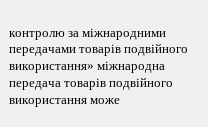контролю за міжнародними передачами товарів подвійного використання» міжнародна передача товарів подвійного використання може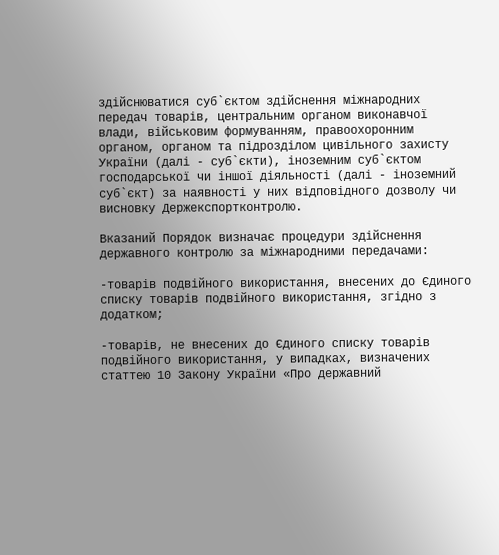здійснюватися суб`єктом здійснення міжнародних передач товарів, центральним органом виконавчої влади, військовим формуванням, правоохоронним органом, органом та підрозділом цивільного захисту України (далі - суб`єкти), іноземним суб`єктом господарської чи іншої діяльності (далі - іноземний суб`єкт) за наявності у них відповідного дозволу чи висновку Держекспортконтролю.

Вказаний Порядок визначає процедури здійснення державного контролю за міжнародними передачами:

-товарів подвійного використання, внесених до Єдиного списку товарів подвійного використання, згідно з додатком;

-товарів, не внесених до Єдиного списку товарів подвійного використання, у випадках, визначених статтею 10 Закону України «Про державний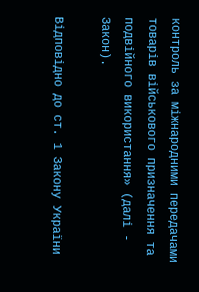контроль за міжнародними передачами товарів військового призначення та подвійного використання» (далі - Закон).

Відповідно до ст. 1 Закону України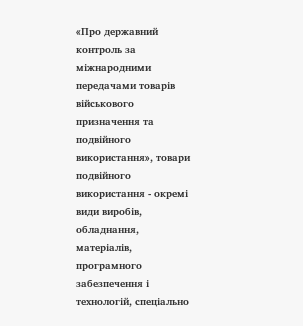«Про державний контроль за міжнародними передачами товарів військового призначення та подвійного використання», товари подвійного використання - окремі види виробів, обладнання, матеріалів, програмного забезпечення і технологій, спеціально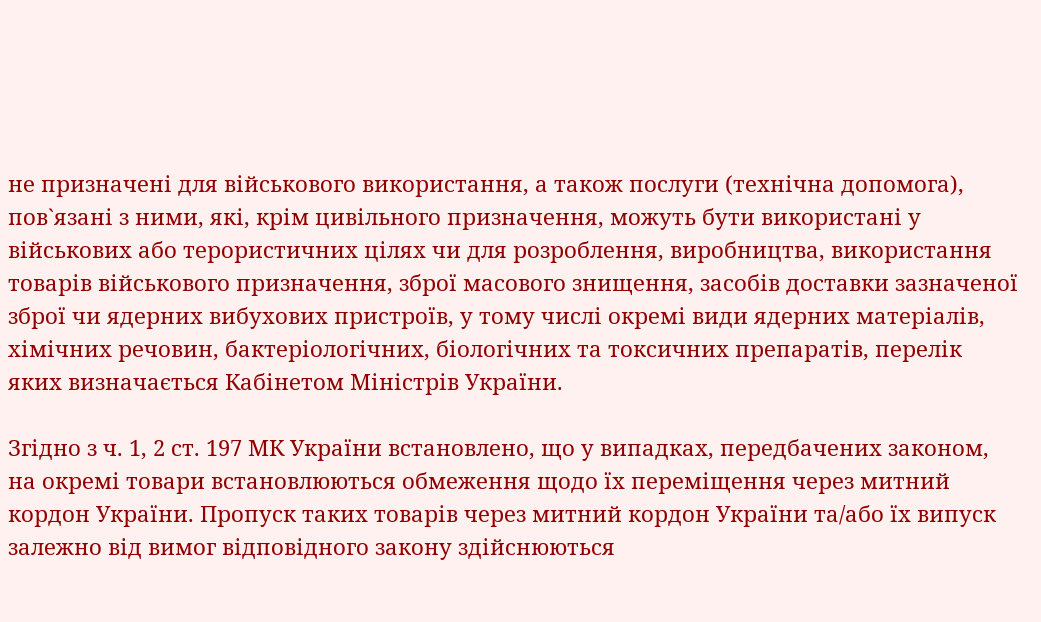не призначені для військового використання, а також послуги (технічна допомога), пов`язані з ними, які, крім цивільного призначення, можуть бути використані у військових або терористичних цілях чи для розроблення, виробництва, використання товарів військового призначення, зброї масового знищення, засобів доставки зазначеної зброї чи ядерних вибухових пристроїв, у тому числі окремі види ядерних матеріалів, хімічних речовин, бактеріологічних, біологічних та токсичних препаратів, перелік яких визначається Кабінетом Міністрів України.

Згідно з ч. 1, 2 ст. 197 МК України встановлено, що у випадках, передбачених законом, на окремі товари встановлюються обмеження щодо їх переміщення через митний кордон України. Пропуск таких товарів через митний кордон України та/або їх випуск залежно від вимог відповідного закону здійснюються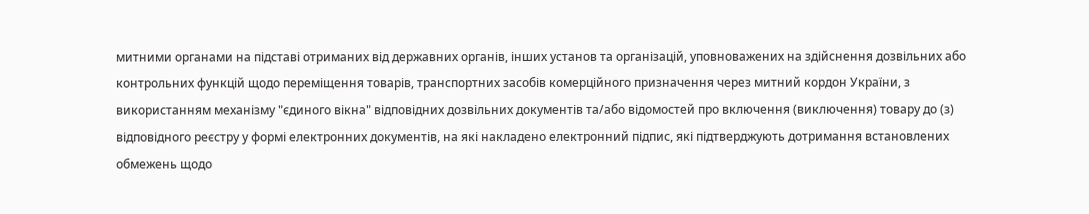митними органами на підставі отриманих від державних органів, інших установ та організацій, уповноважених на здійснення дозвільних або контрольних функцій щодо переміщення товарів, транспортних засобів комерційного призначення через митний кордон України, з використанням механізму "єдиного вікна" відповідних дозвільних документів та/або відомостей про включення (виключення) товару до (з) відповідного реєстру у формі електронних документів, на які накладено електронний підпис, які підтверджують дотримання встановлених обмежень щодо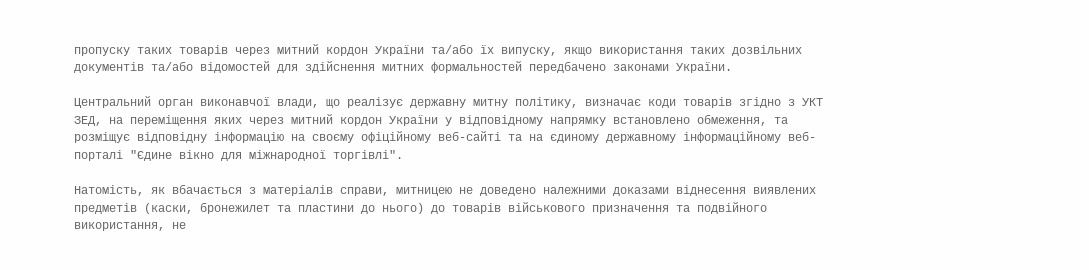пропуску таких товарів через митний кордон України та/або їх випуску, якщо використання таких дозвільних документів та/або відомостей для здійснення митних формальностей передбачено законами України.

Центральний орган виконавчої влади, що реалізує державну митну політику, визначає коди товарів згідно з УКТ ЗЕД, на переміщення яких через митний кордон України у відповідному напрямку встановлено обмеження, та розміщує відповідну інформацію на своєму офіційному веб-сайті та на єдиному державному інформаційному веб-порталі "Єдине вікно для міжнародної торгівлі".

Натомість, як вбачається з матеріалів справи, митницею не доведено належними доказами віднесення виявлених предметів (каски, бронежилет та пластини до нього) до товарів військового призначення та подвійного використання, не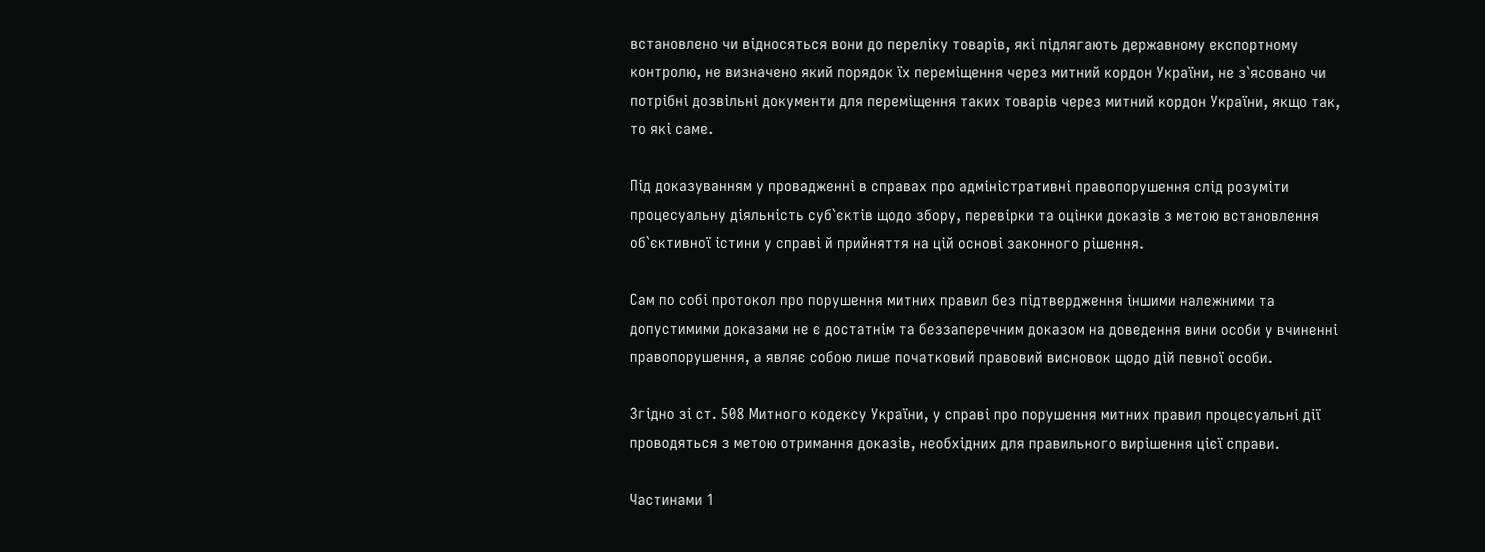встановлено чи відносяться вони до переліку товарів, які підлягають державному експортному контролю, не визначено який порядок їх переміщення через митний кордон України, не з`ясовано чи потрібні дозвільні документи для переміщення таких товарів через митний кордон України, якщо так, то які саме.

Під доказуванням у провадженні в справах про адміністративні правопорушення слід розуміти процесуальну діяльність суб`єктів щодо збору, перевірки та оцінки доказів з метою встановлення об`єктивної істини у справі й прийняття на цій основі законного рішення.

Сам по собі протокол про порушення митних правил без підтвердження іншими належними та допустимими доказами не є достатнім та беззаперечним доказом на доведення вини особи у вчиненні правопорушення, а являє собою лише початковий правовий висновок щодо дій певної особи.

Згідно зі ст. 508 Митного кодексу України, у справі про порушення митних правил процесуальні дії проводяться з метою отримання доказів, необхідних для правильного вирішення цієї справи.

Частинами 1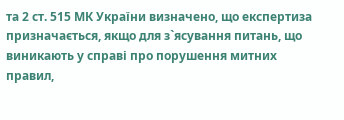та 2 ст. 515 МК України визначено, що експертиза призначається, якщо для з`ясування питань, що виникають у справі про порушення митних правил,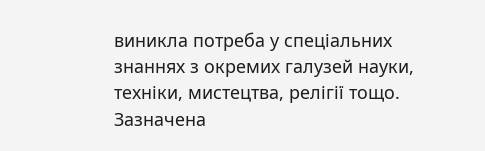виникла потреба у спеціальних знаннях з окремих галузей науки, техніки, мистецтва, релігії тощо. Зазначена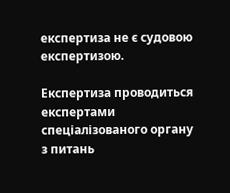експертиза не є судовою експертизою.

Експертиза проводиться експертами спеціалізованого органу з питань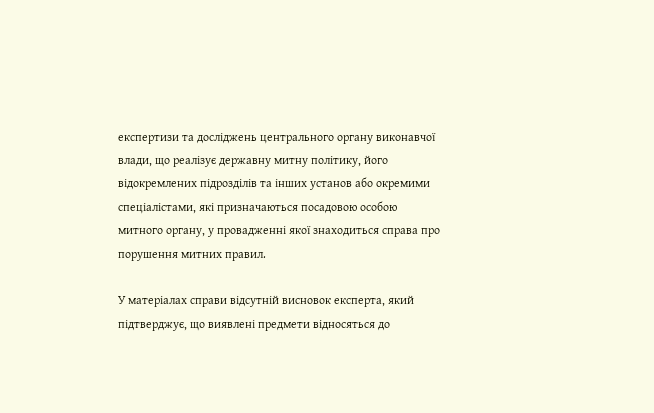експертизи та досліджень центрального органу виконавчої влади, що реалізує державну митну політику, його відокремлених підрозділів та інших установ або окремими спеціалістами, які призначаються посадовою особою митного органу, у провадженні якої знаходиться справа про порушення митних правил.

У матеріалах справи відсутній висновок експерта, який підтверджує, що виявлені предмети відносяться до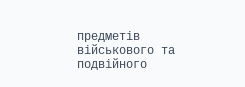предметів військового та подвійного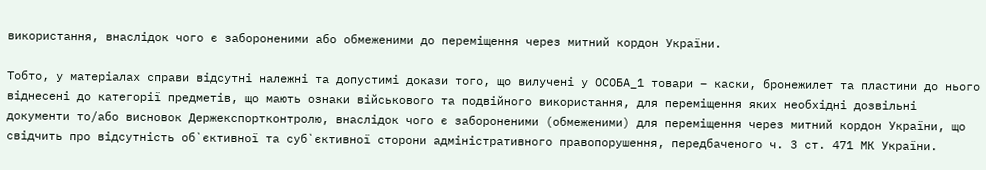використання, внаслідок чого є забороненими або обмеженими до переміщення через митний кордон України.

Тобто, у матеріалах справи відсутні належні та допустимі докази того, що вилучені у ОСОБА_1 товари – каски, бронежилет та пластини до нього віднесені до категорії предметів, що мають ознаки військового та подвійного використання, для переміщення яких необхідні дозвільні документи то/або висновок Держекспортконтролю, внаслідок чого є забороненими (обмеженими) для переміщення через митний кордон України, що свідчить про відсутність об`єктивної та суб`єктивної сторони адміністративного правопорушення, передбаченого ч. 3 ст. 471 МК України.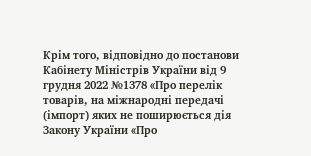Крім того, відповідно до постанови Кабінету Міністрів України від 9 грудня 2022 №1378 «Про перелік товарів, на міжнародні передачі (імпорт) яких не поширюється дія Закону України «Про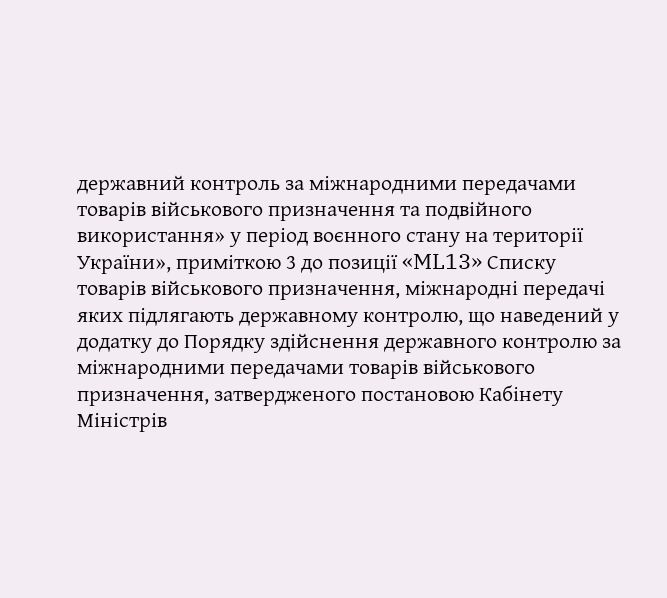державний контроль за міжнародними передачами товарів військового призначення та подвійного використання» у період воєнного стану на території України», приміткою 3 до позиції «ML13» Списку товарів військового призначення, міжнародні передачі яких підлягають державному контролю, що наведений у додатку до Порядку здійснення державного контролю за міжнародними передачами товарів військового призначення, затвердженого постановою Кабінету Міністрів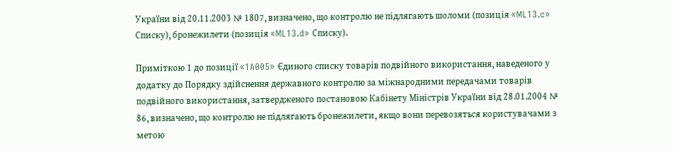України від 20.11.2003 № 1807, визначено, що контролю не підлягають шоломи (позиція «ML13.c» Списку), бронежилети (позиція «ML13.d» Списку).

Приміткою 1 до позиції «1A005» Єдиного списку товарів подвійного використання, наведеного у додатку до Порядку здійснення державного контролю за міжнародними передачами товарів подвійного використання, затвердженого постановою Кабінету Міністрів України від 28.01.2004 № 86, визначено, що контролю не підлягають бронежилети, якщо вони перевозяться користувачами з метою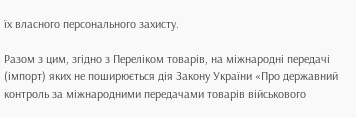їх власного персонального захисту.

Разом з цим, згідно з Переліком товарів, на міжнародні передачі (імпорт) яких не поширюється дія Закону України «Про державний контроль за міжнародними передачами товарів військового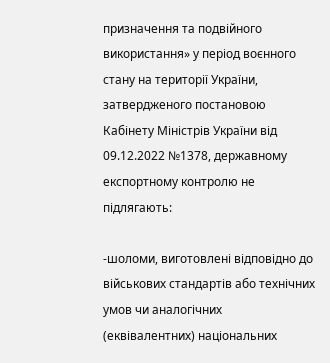призначення та подвійного використання» у період воєнного стану на території України, затвердженого постановою Кабінету Міністрів України від 09.12.2022 №1378, державному експортному контролю не підлягають:

-шоломи, виготовлені відповідно до військових стандартів або технічних умов чи аналогічних (еквівалентних) національних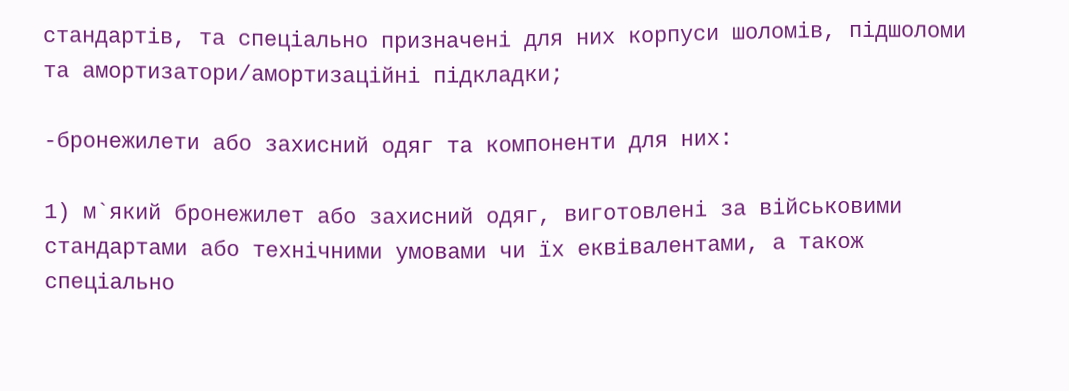стандартів, та спеціально призначені для них корпуси шоломів, підшоломи та амортизатори/амортизаційні підкладки;

-бронежилети або захисний одяг та компоненти для них:

1) м`який бронежилет або захисний одяг, виготовлені за військовими стандартами або технічними умовами чи їх еквівалентами, а також спеціально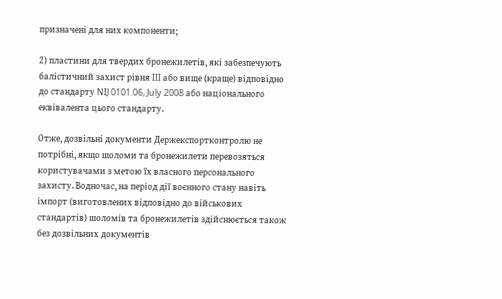призначені для них компоненти;

2) пластини для твердих бронежилетів, які забезпечують балістичний захист рівня III або вище (краще) відповідно до стандарту NIJ 0101.06, July 2008 або національного еквівалента цього стандарту.

Отже, дозвільні документи Держекспортконтролю не потрібні, якщо шоломи та бронежилети перевозяться користувачами з метою їх власного персонального захисту. Водночас, на період дії воєнного стану навіть імпорт (виготовлених відповідно до військових стандартів) шоломів та бронежилетів здійснюється також без дозвільних документів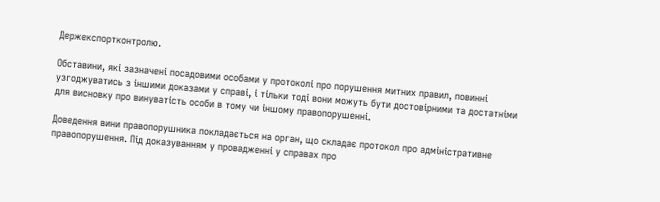Держекспортконтролю.

Обставини, які зазначені посадовими особами у протоколі про порушення митних правил, повинні узгоджуватись з іншими доказами у справі, і тільки тоді вони можуть бути достовірними та достатніми для висновку про винуватість особи в тому чи іншому правопорушенні.

Доведення вини правопорушника покладається на орган, що складає протокол про адміністративне правопорушення. Під доказуванням у провадженні у справах про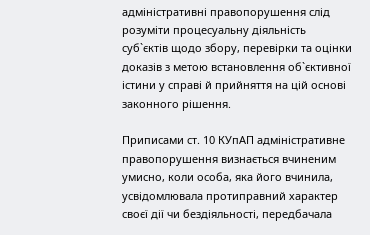адміністративні правопорушення слід розуміти процесуальну діяльність суб`єктів щодо збору, перевірки та оцінки доказів з метою встановлення об`єктивної істини у справі й прийняття на цій основі законного рішення.

Приписами ст. 10 КУпАП адміністративне правопорушення визнається вчиненим умисно, коли особа, яка його вчинила, усвідомлювала протиправний характер своєї дії чи бездіяльності, передбачала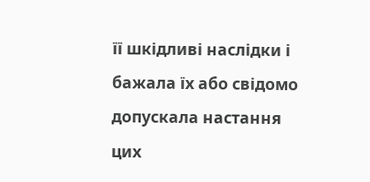її шкідливі наслідки і бажала їх або свідомо допускала настання цих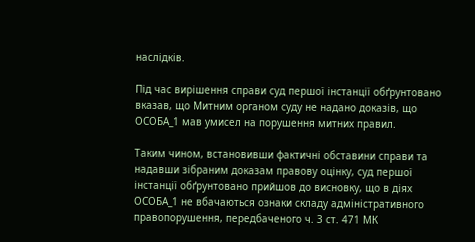наслідків.

Під час вирішення справи суд першої інстанції обґрунтовано вказав, що Митним органом суду не надано доказів, що ОСОБА_1 мав умисел на порушення митних правил.

Таким чином, встановивши фактичні обставини справи та надавши зібраним доказам правову оцінку, суд першої інстанції обґрунтовано прийшов до висновку, що в діях ОСОБА_1 не вбачаються ознаки складу адміністративного правопорушення, передбаченого ч. 3 ст. 471 МК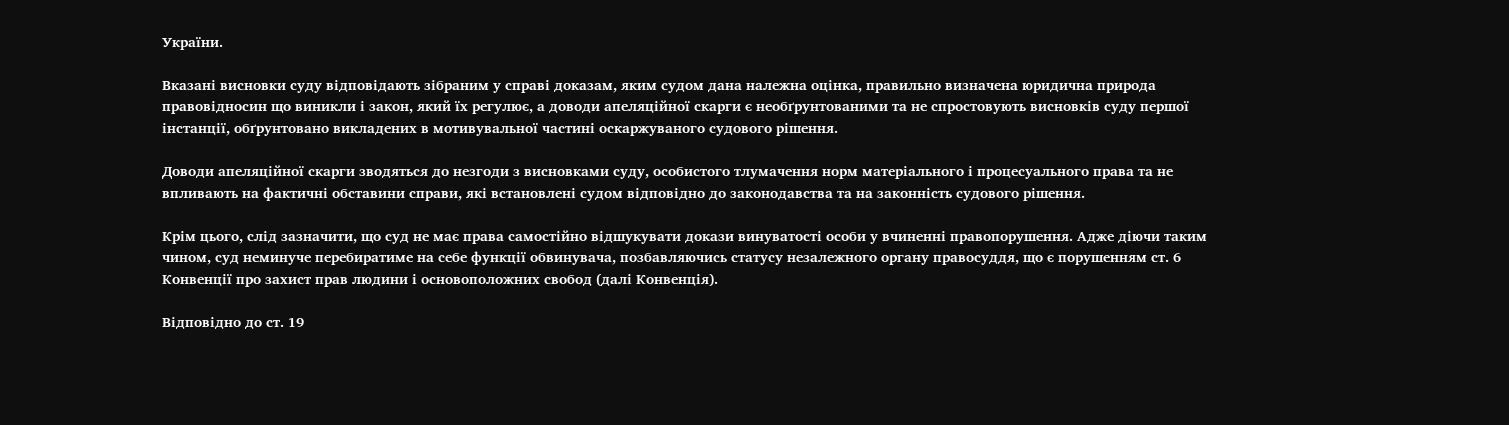України.

Вказані висновки суду відповідають зібраним у справі доказам, яким судом дана належна оцінка, правильно визначена юридична природа правовідносин що виникли і закон, який їх регулює, а доводи апеляційної скарги є необґрунтованими та не спростовують висновків суду першої інстанції, обґрунтовано викладених в мотивувальної частині оскаржуваного судового рішення.

Доводи апеляційної скарги зводяться до незгоди з висновками суду, особистого тлумачення норм матеріального і процесуального права та не впливають на фактичні обставини справи, які встановлені судом відповідно до законодавства та на законність судового рішення.

Крім цього, слід зазначити, що суд не має права самостійно відшукувати докази винуватості особи у вчиненні правопорушення. Адже діючи таким чином, суд неминуче перебиратиме на себе функції обвинувача, позбавляючись статусу незалежного органу правосуддя, що є порушенням ст. 6 Конвенції про захист прав людини і основоположних свобод (далі Конвенція).

Відповідно до ст. 19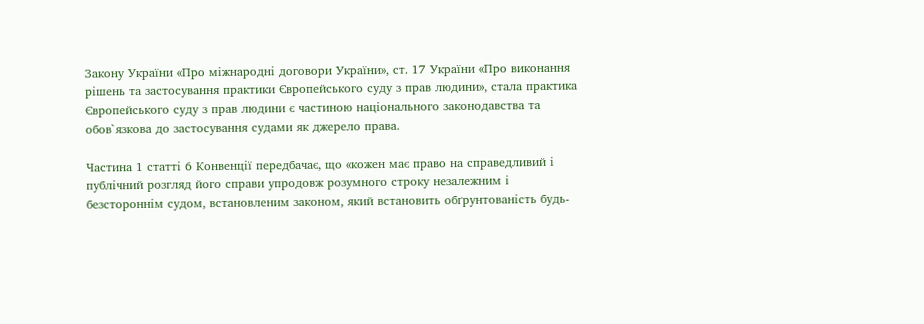Закону України «Про міжнародні договори України», ст. 17 України «Про виконання рішень та застосування практики Європейського суду з прав людини», стала практика Європейського суду з прав людини є частиною національного законодавства та обов`язкова до застосування судами як джерело права.

Частина 1 статті 6 Конвенції передбачає, що «кожен має право на справедливий і публічний розгляд його справи упродовж розумного строку незалежним і безстороннім судом, встановленим законом, який встановить обґрунтованість будь-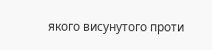якого висунутого проти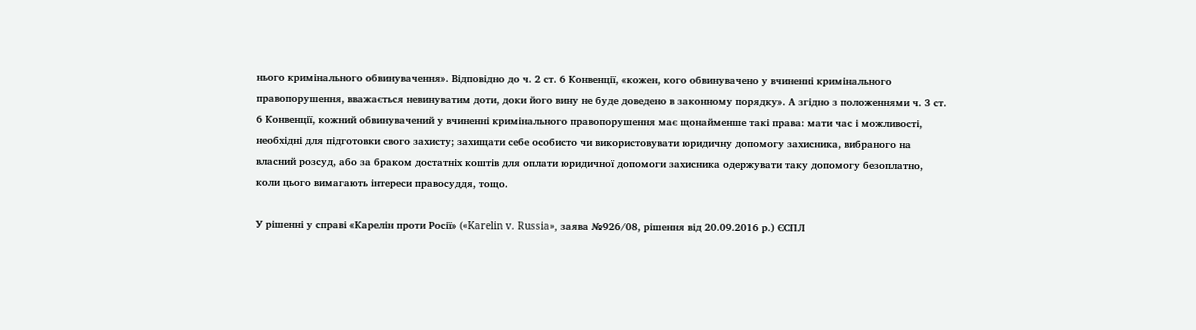нього кримінального обвинувачення». Відповідно до ч. 2 ст. 6 Конвенції, «кожен, кого обвинувачено у вчиненні кримінального правопорушення, вважається невинуватим доти, доки його вину не буде доведено в законному порядку». А згідно з положеннями ч. 3 ст. 6 Конвенції, кожний обвинувачений у вчиненні кримінального правопорушення має щонайменше такі права: мати час і можливості, необхідні для підготовки свого захисту; захищати себе особисто чи використовувати юридичну допомогу захисника, вибраного на власний розсуд, або за браком достатніх коштів для оплати юридичної допомоги захисника одержувати таку допомогу безоплатно, коли цього вимагають інтереси правосуддя, тощо.

У рішенні у справі «Карелін проти Росії» («Karelin v. Russia», заява №926/08, рішення від 20.09.2016 р.) ЄСПЛ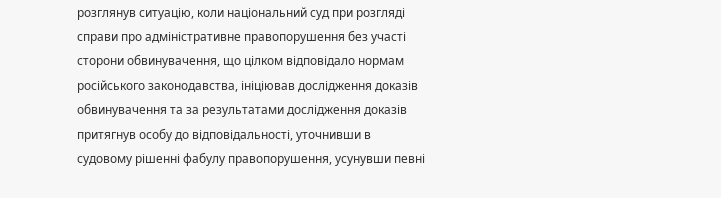розглянув ситуацію, коли національний суд при розгляді справи про адміністративне правопорушення без участі сторони обвинувачення, що цілком відповідало нормам російського законодавства, ініціював дослідження доказів обвинувачення та за результатами дослідження доказів притягнув особу до відповідальності, уточнивши в судовому рішенні фабулу правопорушення, усунувши певні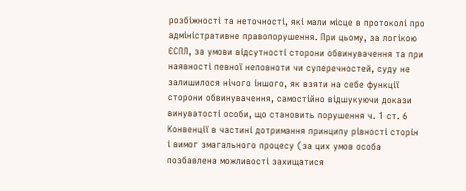розбіжності та неточності, які мали місце в протоколі про адміністративне правопорушення. При цьому, за логікою ЄСПЛ, за умови відсутності сторони обвинувачення та при наявності певної неповноти чи суперечностей, суду не залишилося нічого іншого, як взяти на себе функції сторони обвинувачення, самостійно відшукуючи докази винуватості особи, що становить порушення ч. 1 ст. 6 Конвенції в частині дотримання принципу рівності сторін і вимог змагального процесу (за цих умов особа позбавлена можливості захищатися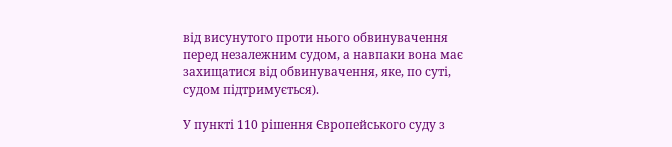від висунутого проти нього обвинувачення перед незалежним судом, а навпаки вона має захищатися від обвинувачення, яке, по суті, судом підтримується).

У пункті 110 рішення Європейського суду з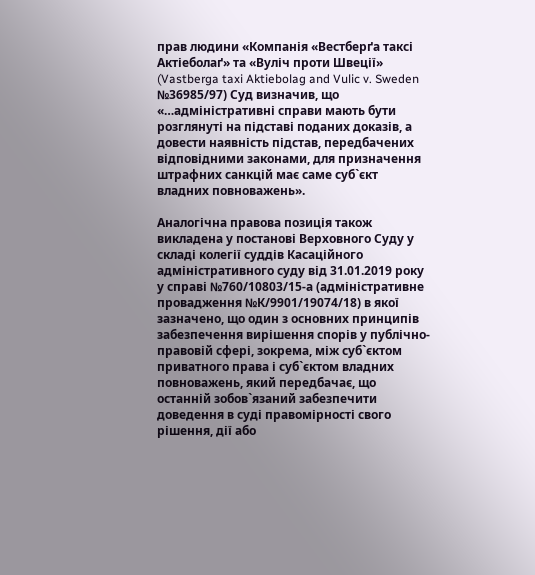прав людини «Компанія «Вестберґа таксі Актіеболаґ» та «Вуліч проти Швеції» (Vastberga taxi Aktiebolag and Vulic v. Sweden №36985/97) Суд визначив, що «…адміністративні справи мають бути розглянуті на підставі поданих доказів, а довести наявність підстав, передбачених відповідними законами, для призначення штрафних санкцій має саме суб`єкт владних повноважень».

Аналогічна правова позиція також викладена у постанові Верховного Суду у складі колегії суддів Касаційного адміністративного суду від 31.01.2019 року у справі №760/10803/15-а (адміністративне провадження №К/9901/19074/18) в якої зазначено, що один з основних принципів забезпечення вирішення спорів у публічно-правовій сфері, зокрема, між суб`єктом приватного права і суб`єктом владних повноважень, який передбачає, що останній зобов`язаний забезпечити доведення в суді правомірності свого рішення, дії або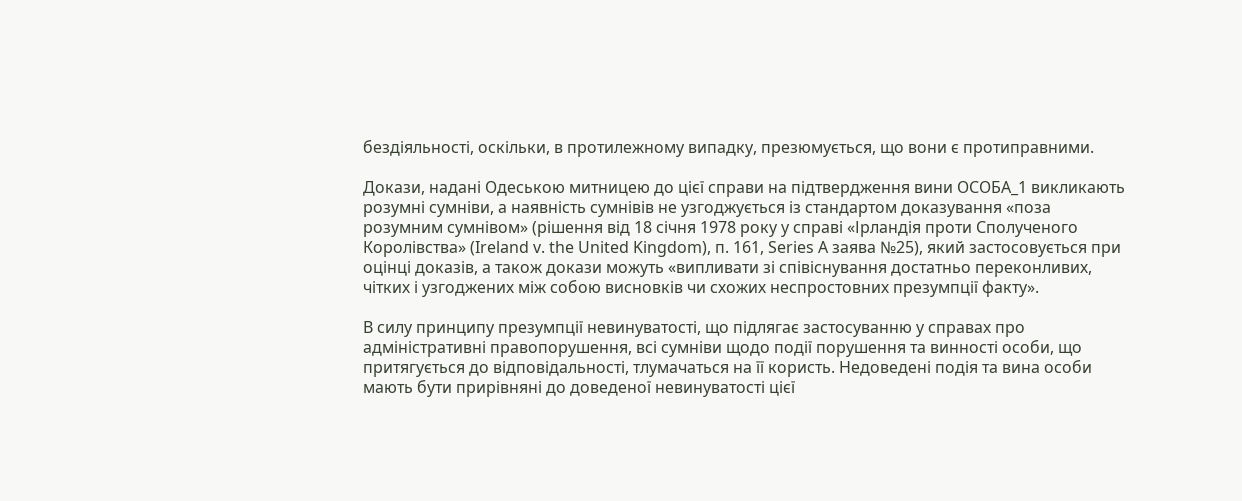бездіяльності, оскільки, в протилежному випадку, презюмується, що вони є протиправними.

Докази, надані Одеською митницею до цієї справи на підтвердження вини ОСОБА_1 викликають розумні сумніви, а наявність сумнівів не узгоджується із стандартом доказування «поза розумним сумнівом» (рішення від 18 січня 1978 року у справі «Ірландія проти Сполученого Королівства» (Ireland v. the United Kingdom), п. 161, Series A заява №25), який застосовується при оцінці доказів, а також докази можуть «випливати зі співіснування достатньо переконливих, чітких і узгоджених між собою висновків чи схожих неспростовних презумпції факту».

В силу принципу презумпції невинуватості, що підлягає застосуванню у справах про адміністративні правопорушення, всі сумніви щодо події порушення та винності особи, що притягується до відповідальності, тлумачаться на її користь. Недоведені подія та вина особи мають бути прирівняні до доведеної невинуватості цієї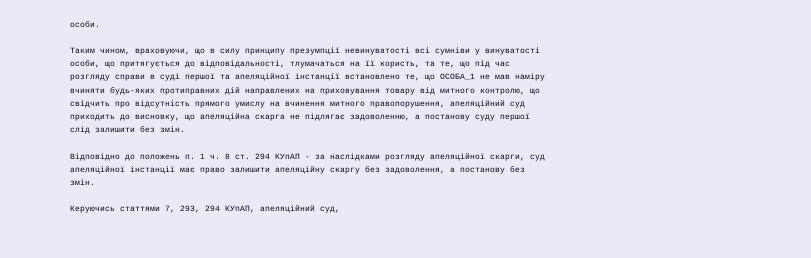особи.

Таким чином, враховуючи, що в силу принципу презумпції невинуватості всі сумніви у винуватості особи, що притягується до відповідальності, тлумачаться на її користь, та те, що під час розгляду справи в суді першої та апеляційної інстанції встановлено те, що ОСОБА_1 не мав наміру вчиняти будь-яких протиправних дій направлених на приховування товару від митного контролю, що свідчить про відсутність прямого умислу на вчинення митного правопорушення, апеляційний суд приходить до висновку, що апеляційна скарга не підлягає задоволенню, а постанову суду першої слід залишити без змін.

Відповідно до положень п. 1 ч. 8 ст. 294 КУпАП - за наслідками розгляду апеляційної скарги, суд апеляційної інстанції має право залишити апеляційну скаргу без задоволення, а постанову без змін.

Керуючись статтями 7, 293, 294 КУпАП, апеляційний суд,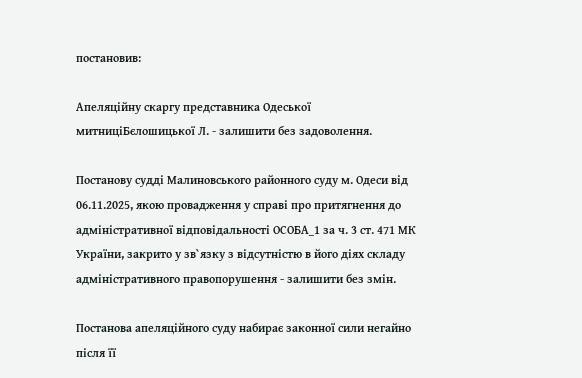постановив:

Апеляційну скаргу представника Одеської митниціБєлошицької Л. - залишити без задоволення.

Постанову судді Малиновського районного суду м. Одеси від 06.11.2025, якою провадження у справі про притягнення до адміністративної відповідальності ОСОБА_1 за ч. 3 ст. 471 МК України, закрито у зв`язку з відсутністю в його діях складу адміністративного правопорушення - залишити без змін.

Постанова апеляційного суду набирає законної сили негайно після її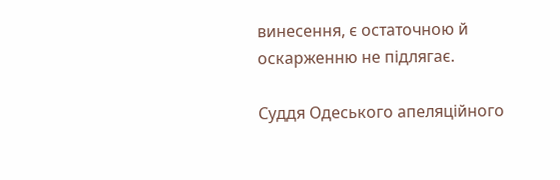винесення, є остаточною й оскарженню не підлягає.

Суддя Одеського апеляційного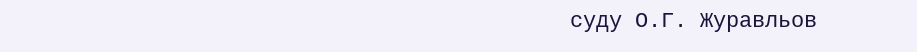суду О.Г. Журавльов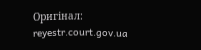Оригінал: reyestr.court.gov.ua